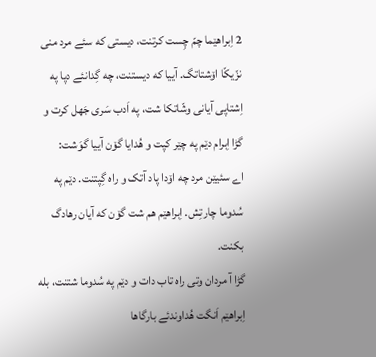2 اِبراهێما چمّ چِست کرتنت، دیستی که سئے مرد منی نزّیکّا اۆشتاتگ. آییا که دیستنت، چه گِدانئے دپا په اِشتاپی آیانی وشّاتکا شت، په اَدب سَری جَهل کرت و
گڑا اِبرام دێم په چێر کپت و هُدایا گۆن آییا گوَشت:
اے سئیێن مرد چه اۆدا پاد آتک و راه گِپتنت. دێم په سُدوما چارتِش. اِبراهێم هم شت گۆن که آیان رهادگ بکنت.
گڑا آ مردان وتی راه تاب دات و دێم په سُدوما شتنت، بله اِبراهێم اَنگت هُداوندئے بارگاها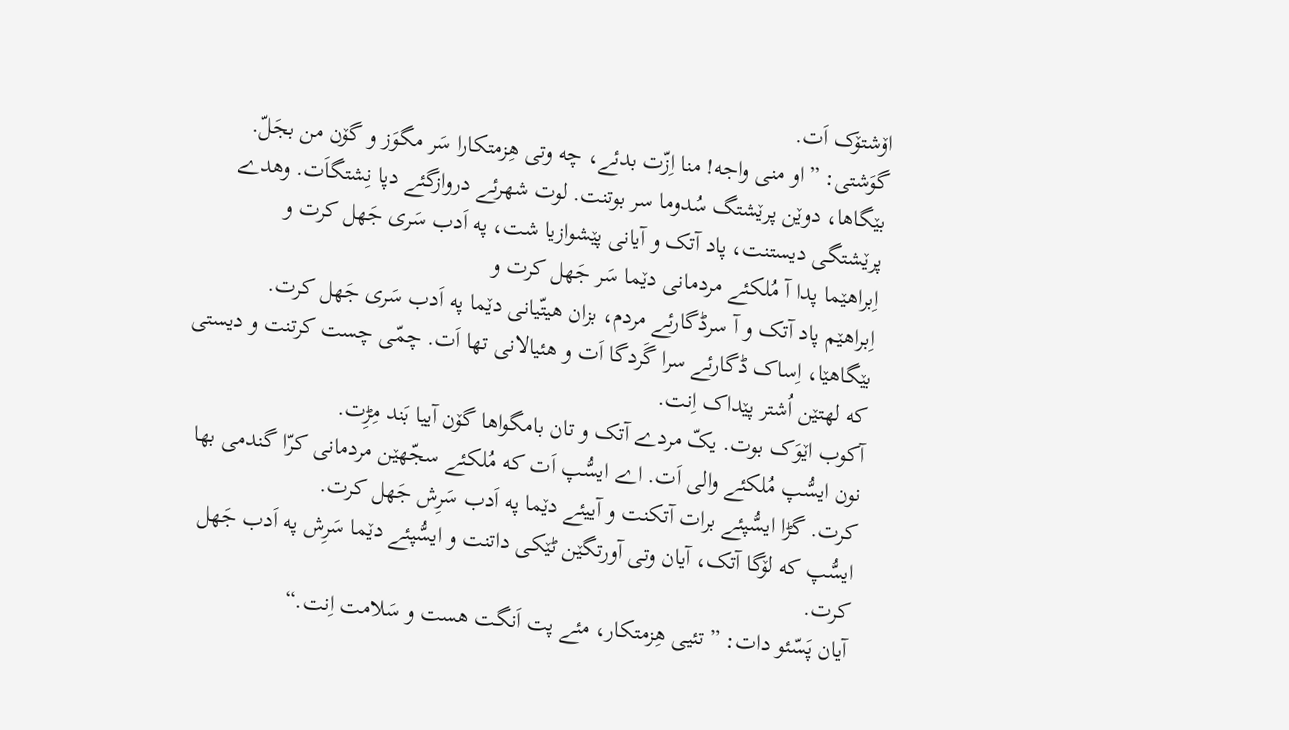اۆشتۆک اَت.
گوَشتی: ”او منی واجه! منا اِزّت بدئے، چه وتی هِزمتکارا سَر مگوَز و گۆن من بجَلّ.
بێگاها، دوێن پرێشتگ سُدوما سر بوتنت. لوت شهرئے دروازگئے دپا نِشتگاَت. وهدے پرێشتگی دیستنت، پاد آتک و آیانی پێشوازیا شت، په اَدب سَری جَهل کرت و
اِبراهێما پدا آ مُلکئے مردمانی دێما سَر جَهل کرت و
اِبراهێم پاد آتک و آ سرڈگارئے مردم، بزان هیتّیانی دێما په اَدب سَری جَهل کرت.
بێگاهێا، اِساک ڈگارئے سرا گَردگا اَت و هئیالانی تها اَت. چمّی چست کرتنت و دیستی که لهتێن اُشتر پێداک اِنت.
آکوب اێوَک بوت. یکّ مردے آتک و تان بامگواها گۆن آییا بَند مِڑِت.
نون ایسُّپ مُلکئے والی اَت. اے ایسُّپ اَت که مُلکئے سجّهێن مردمانی کرّا گندمی بها کرت. گڑا ایسُّپئے برات آتکنت و آییئے دێما په اَدب سَرِش جَهل کرت.
ایسُّپ که لۆگا آتک، آیان وتی آورتگێن ٹێکی داتنت و ایسُّپئے دێما سَرِش په اَدب جَهل کرت.
آیان پَسّئو دات: ”تئیی هِزمتکار، مئے پت اَنگت هست و سَلامت اِنت.“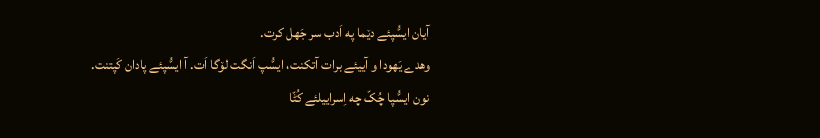آیان ایسُّپئے دێما په اَدب سر جَهل کرت.
وهدے یَهودا و آییئے برات آتکنت، ایسُّپ اَنگت لۆگا اَت. آ ایسُّپئے پادان کَپتنت.
نون ایسُّپا چُکّ چه اِسراییلئے کُٹّا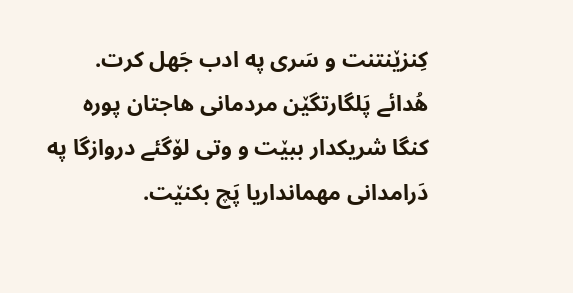کِنزێنتنت و سَری په ادب جَهل کرت.
هُدائے پَلگارتگێن مردمانی هاجتان پوره کنگا شریکدار ببێت و وتی لۆگئے دروازگا په دَرامدانی مهمانداریا پَچ بکنێت.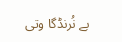بے نُرنڈگا وتی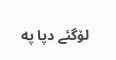لۆگئے دپا په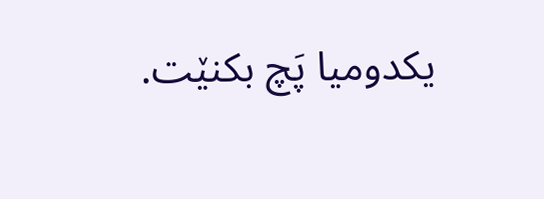یکدومیا پَچ بکنێت.